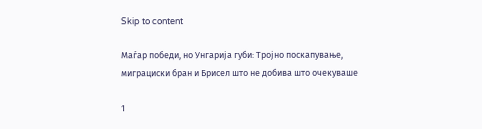Skip to content

Маѓар победи, но Унгарија губи: Тројно поскапување, миграциски бран и Брисел што не добива што очекуваше

1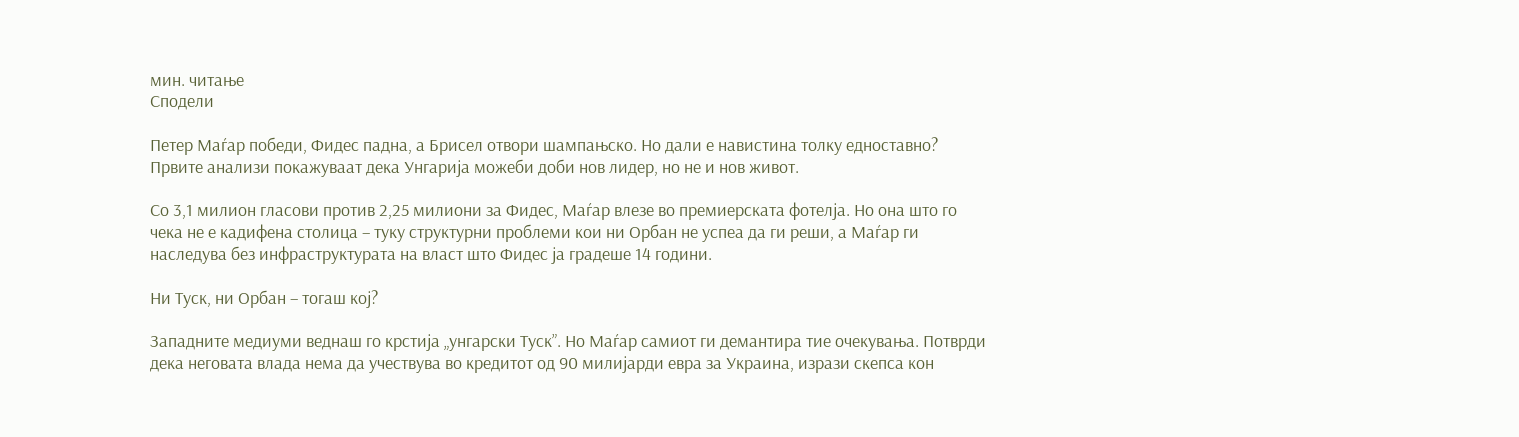мин. читање
Сподели

Петер Маѓар победи, Фидес падна, а Брисел отвори шампањско. Но дали е навистина толку едноставно? Првите анализи покажуваат дека Унгарија можеби доби нов лидер, но не и нов живот.

Со 3,1 милион гласови против 2,25 милиони за Фидес, Маѓар влезе во премиерската фотелја. Но она што го чека не е кадифена столица – туку структурни проблеми кои ни Орбан не успеа да ги реши, а Маѓар ги наследува без инфраструктурата на власт што Фидес ја градеше 14 години.

Ни Туск, ни Орбан – тогаш кој?

Западните медиуми веднаш го крстија „унгарски Туск”. Но Маѓар самиот ги демантира тие очекувања. Потврди дека неговата влада нема да учествува во кредитот од 90 милијарди евра за Украина, изрази скепса кон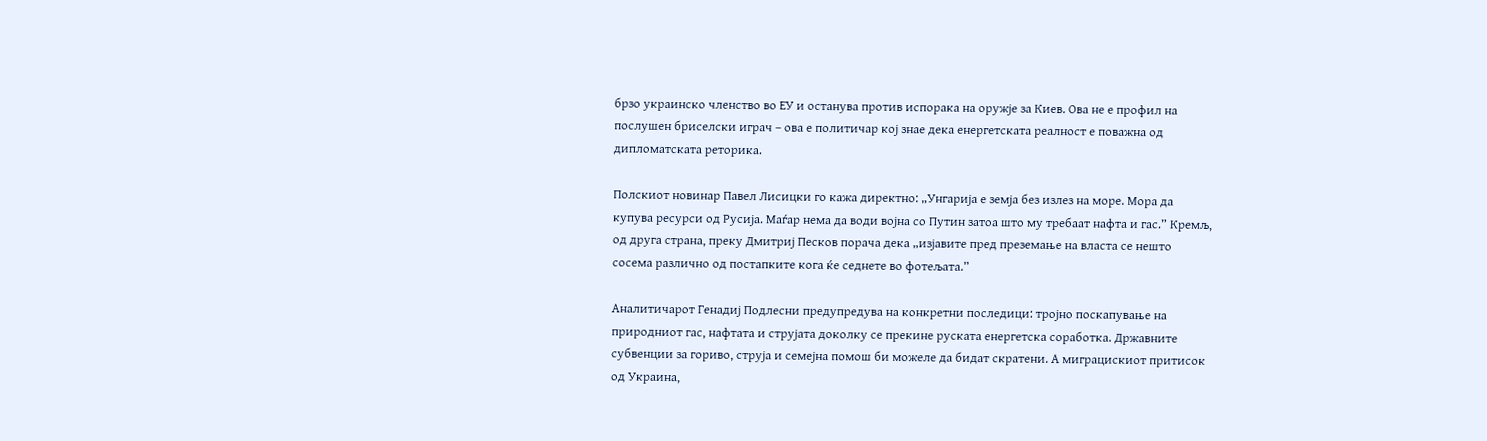брзо украинско членство во ЕУ и останува против испорака на оружје за Киев. Ова не е профил на послушен бриселски играч – ова е политичар кој знае дека енергетската реалност е поважна од дипломатската реторика.

Полскиот новинар Павел Лисицки го кажа директно: „Унгарија е земја без излез на море. Мора да купува ресурси од Русија. Маѓар нема да води војна со Путин затоа што му требаат нафта и гас.” Кремљ, од друга страна, преку Дмитриј Песков порача дека „изјавите пред преземање на власта се нешто сосема различно од постапките кога ќе седнете во фотељата.”

Аналитичарот Генадиј Подлесни предупредува на конкретни последици: тројно поскапување на природниот гас, нафтата и струјата доколку се прекине руската енергетска соработка. Државните субвенции за гориво, струја и семејна помош би можеле да бидат скратени. А миграцискиот притисок од Украина,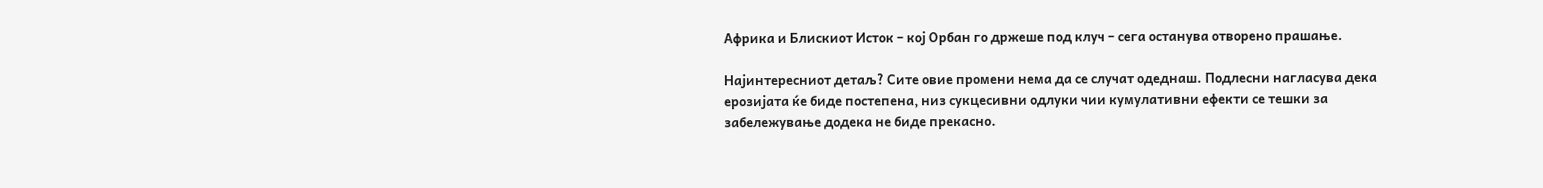Африка и Блискиот Исток – кој Орбан го држеше под клуч – сега останува отворено прашање.

Најинтересниот детаљ? Сите овие промени нема да се случат одеднаш. Подлесни нагласува дека ерозијата ќе биде постепена, низ сукцесивни одлуки чии кумулативни ефекти се тешки за забележување додека не биде прекасно.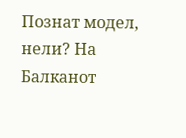Познат модел, нели? На Балканот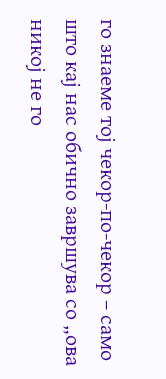го знаеме тој чекор-по-чекор – само што кај нас обично завршува со „ова никој не го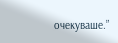очекуваше.”